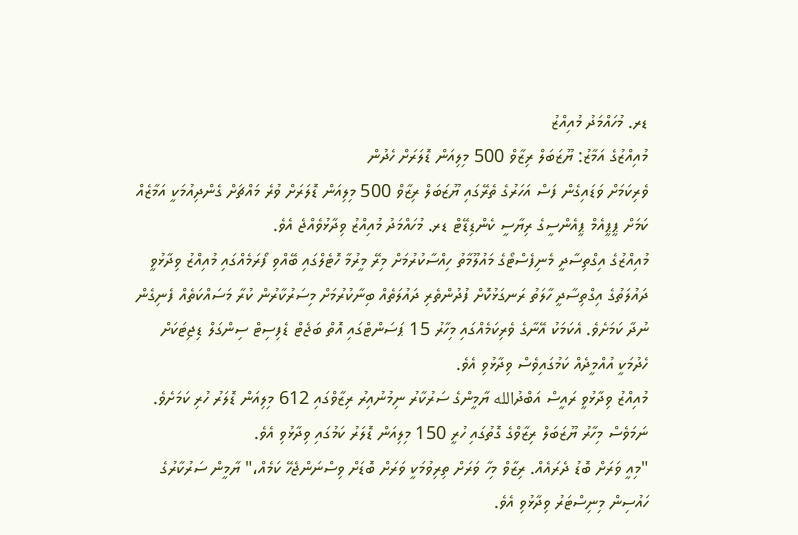ޑރ. މުހައްމަދު މުއިއްޒު
މުއިއްޒުގެ އަމާޒު: ޔޫޒަބަލް ރިޒާވް 500 މިލިއަން ޑޮލަރަށް ހެދުން
ވެރިކަމަށް ވަޑައިގެން ފަސް އަހަރުގެ ތެރޭގައި ޔޫޒަބަލް ރިޒާވް 500 މިލިއަން ޑޮލަރަށް ވުރެ މައްޗަށް ގެންދިއުމަކީ އަމާޒެއް ކަމަށް ޕީޕީއެމް ޕީއެންސީގެ ރިޔާސީ ކެންޑިޑޭޓް ޑރ. މުހައްމަދު މުއިއްޒު ވިދާޅުވެއްޖެ އެވެ.
މުއިއްޒުގެ އިގްތިސާދީ މެނިފެސްޓޯގެ މައުލޫމާތު ހިއްސާކުރުމަށް މިރޭ މީރުމާ ހޮޓެލްގައި ބޭއްވި ފޯރަމެއްގައި މުއިއްޒު ވިދާޅުވީ ދައުލަތުގެ އިގްތިސާދީ ހާލަތު ރަނގަޅުކޮށް ފުދުންތެރި ދައުލަތެއް ބިނާކުރުމަށް މިސަރުކާރުން ކުރާ މަސައްކަތެއް ފެނިގެން ނުދާ ކަމަށެވެ. އެކަމަކު އޭނާގެ ވެރިކަމެއްގައި މިހާރު 15 ޕަސަންޓްގައި އޮތް ބަޖެޓް ޑެފިސިޓް ސިންގަލް ޑިޖިޓަކަށް ހެދުމަކީ އުއްމީދެއް ކަމުގައިވެސް ވިދާޅުވި އެވެ.
މުއިއްޒު ވިދާޅުވީ ރައީސް އަބްދުالله ޔާމީންގެ ސަރުކާރު ނިމުނުއިރު ރިޒާވްގައި 612 މިލިއަން ޑޮލަރު ހުރި ކަމަށެވެ. ނަމަވެސް މިހާރު ޔޫޒަބަލް ރިޒާވްގެ ގޮތުގައި ހުރީ 150 މިލިއަން ޑޮލަރު ކަމުގައި ވިދާޅުވި އެވެ.
"މިއީ ވަރަށް ބޮޑު ދެރައެއް. ރިޒާވް މިހާ ވަރަށް ތިރިވުމަކީ ވަރަށް ބޮޑަށް ވިސްނަންޖެހޭ ކަމެއް،" ޔާމީން ސަރުކާރުގެ ހައުސިން މިނިސްޓަރު ވިދާޅުވި އެވެ.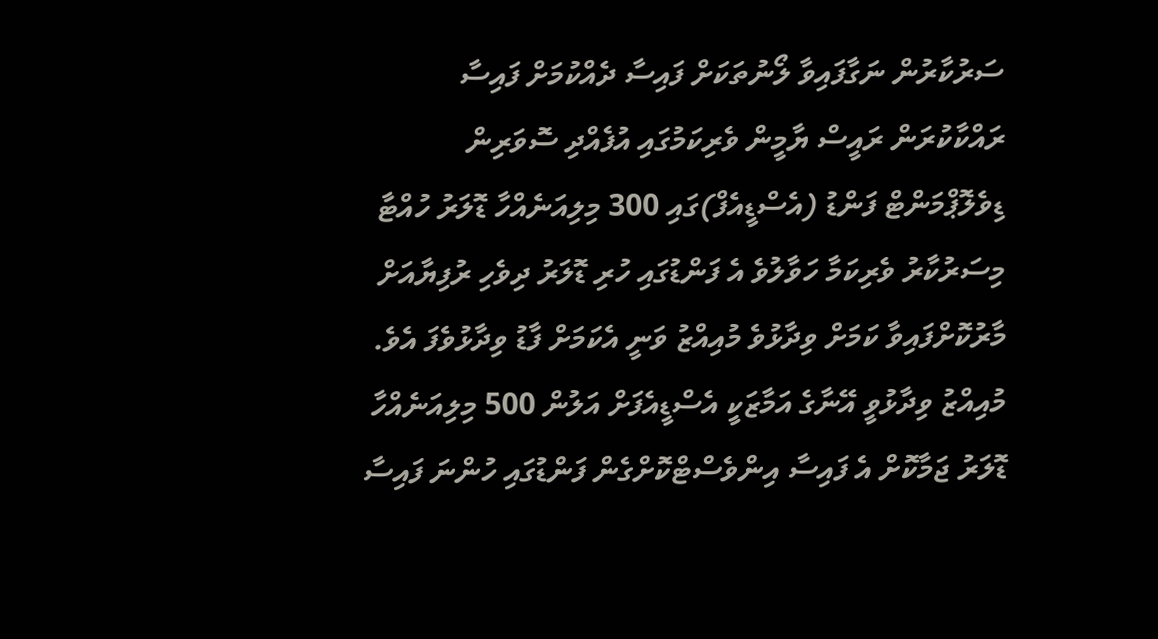ސަރުކާރުން ނަގާފައިވާ ލޯނުތަކަށް ފައިސާ ދެއްކުމަށް ފައިސާ ރައްކާކުރަން ރައީސް ޔާމީން ވެރިކަމުގައި އުފެއްދި ސޮވަރިން ޑިވެލޮޕްމަންޓް ފަންޑު (އެސްޑީއެފް)ގައި 300 މިލިއަނެއްހާ ޑޮލަރު ހުއްޓާ މިސަރުކާރު ވެރިކަމާ ހަވާލުވެ އެ ފަންޑުގައި ހުރި ޑޮލަރު ދިވެހި ރުފިޔާއަށް މާރުކޮށްފައިވާ ކަމަށް ވިދާޅުވެ މުއިއްޒު ވަނީ އެކަމަށް ފާޑު ވިދާޅުވެފަ އެވެ.
މުއިއްޒު ވިދާޅުވީ އޭނާގެ އަމާޒަކީ އެސްޑީއެފަށް އަލުން 500 މިލިއަނެއްހާ ޑޮލަރު ޖަމާކޮށް އެ ފައިސާ އިންވެސްޓްކޮށްގެން ފަންޑުގައި ހުންނަ ފައިސާ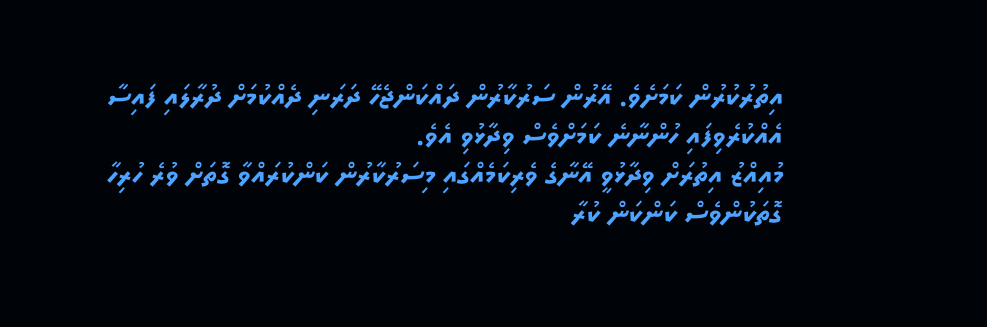އިތުރުކުރުން ކަމަށެވެ. އޭރުން ސަރުކާރުން ދައްކަންޖެހޭ ދަރަނި ދެއްކުމަށް ދުރާލައި ފައިސާ އެއްކުރެވިފައި ހުންނާނެ ކަމަށްވެސް ވިދާޅުވި އެވެ.
މުއިއްޒު އިތުރަށް ވިދާޅުވީ އޭނާގެ ވެރިކަމެއްގައި މިސަރުކާރުން ކަންކުރައްވާ ގޮތަށް ވުރެ ހުރިހާ ގޮތަކުންވެސް ކަންކަން ކުރާ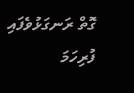ގޮތް ރަނގަޅުވެފައި ފުރިހަމަ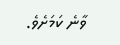ވާނެ ކަމަށެވެ.